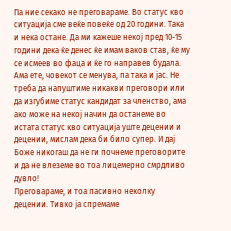Па ние секако не преговараме. Во статус кво ситуација сме веќе повеќе од 20 години. Така и нека остане. Да ми кажеше некој пред 10-15 години дека ќе денес ќе имам ваков став, ќе му се исмеев во фаца и ќе го направев будала. Ама ете, човекот се менува, па така и јас. Не треба да напуштиме никакви преговори или да изгубиме статус кандидат за членство, ама ако може на некој начин да останеме во истата статус кво ситуација уште децении и децении, мислам дека би било супер. И дај Боже никогаш да не ги почнеме преговорите и да не влеземе во тоа лицемерно смрдливо дувло!
Преговараме, и тоа пасивно неколку децении. Тивко ја спремаме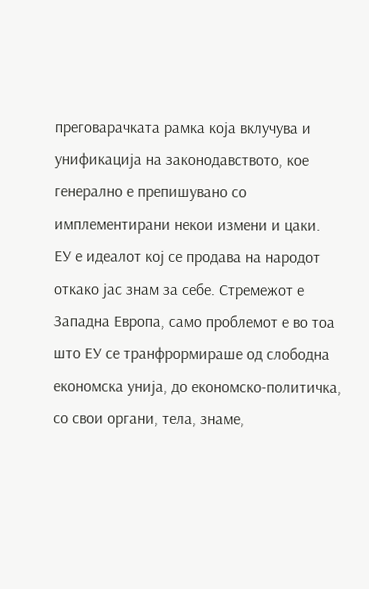преговарачката рамка која вклучува и унификација на законодавството, кое генерално е препишувано со имплементирани некои измени и цаки.
ЕУ е идеалот кој се продава на народот откако јас знам за себе. Стремежот е Западна Европа, само проблемот е во тоа што ЕУ се транфрормираше од слободна економска унија, до економско-политичка, со свои органи, тела, знаме,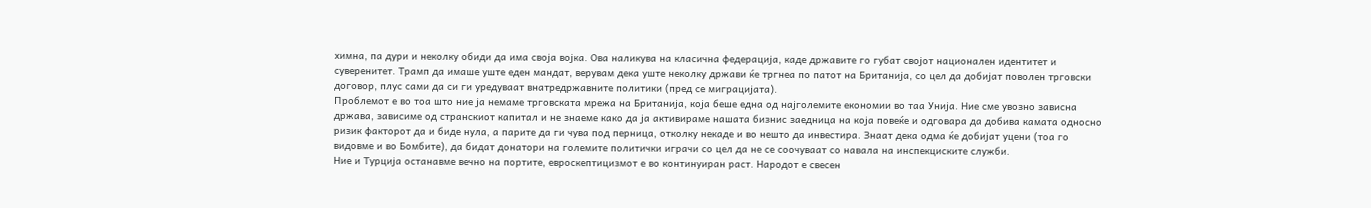химна, па дури и неколку обиди да има своја војка. Ова наликува на класична федерација, каде државите го губат својот национален идентитет и суверенитет. Трамп да имаше уште еден мандат, верувам дека уште неколку држави ќе тргнеа по патот на Британија, со цел да добијат поволен трговски договор, плус сами да си ги уредуваат внатредржавните политики (пред се миграцијата).
Проблемот е во тоа што ние ја немаме трговската мрежа на Британија, која беше една од најголемите економии во таа Унија. Ние сме увозно зависна држава, зависиме од странскиот капитал и не знаеме како да ја активираме нашата бизнис заедница на која повеќе и одговара да добива камата односно ризик факторот да и биде нула, а парите да ги чува под перница, отколку некаде и во нешто да инвестира. Знаат дека одма ќе добијат уцени (тоа го видовме и во Бомбите), да бидат донатори на големите политички играчи со цел да не се соочуваат со навала на инспекциските служби.
Ние и Турција останавме вечно на портите, евроскептицизмот е во континуиран раст. Народот е свесен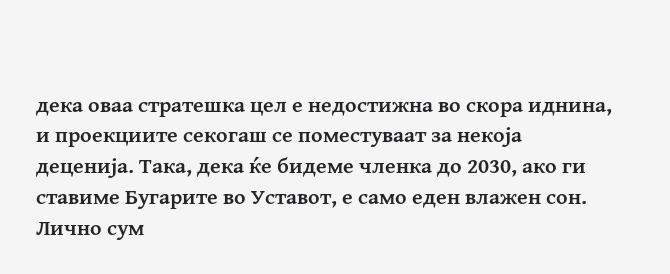дека оваа стратешка цел е недостижна во скора иднина, и проекциите секогаш се поместуваат за некоја деценија. Така, дека ќе бидеме членка до 2030, ако ги ставиме Бугарите во Уставот, е само еден влажен сон.
Лично сум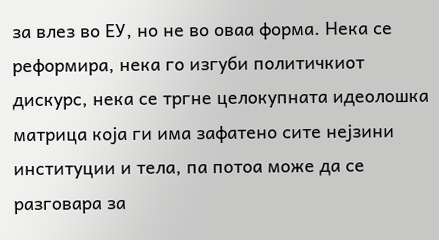за влез во ЕУ, но не во оваа форма. Нека се реформира, нека го изгуби политичкиот дискурс, нека се тргне целокупната идеолошка матрица која ги има зафатено сите нејзини институции и тела, па потоа може да се разговара за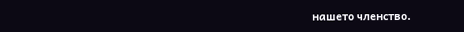нашето членство.